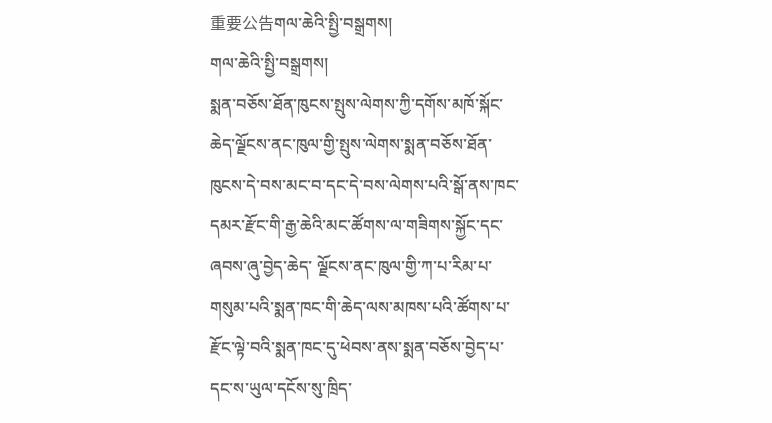重要公告གལ་ཆེའི་སྤྱི་བསྒྲགས།
གལ་ཆེའི་སྤྱི་བསྒྲགས།
སྨན་བཅོས་ཐོན་ཁུངས་སྤུས་ལེགས་ཀྱི་དགོས་མཁོ་སྐོང་ཆེད་ལྗོངས་ནང་ཁུལ་གྱི་སྤུས་ལེགས་སྨན་བཅོས་ཐོན་ཁུངས་དེ་བས་མང་བ་དང་དེ་བས་ལེགས་པའི་སྒོ་ནས་ཁང་དམར་རྫོང་གི་རྒྱ་ཆེའི་མང་ཚོགས་ལ་གཟིགས་སྐྱོང་དང་ཞབས་ཞུ་བྱེད་ཆེད་ ལྗོངས་ནང་ཁུལ་གྱི་ཀ་པ་རིམ་པ་གསུམ་པའི་སྨན་ཁང་གི་ཆེད་ལས་མཁས་པའི་ཚོགས་པ་རྫོང་ལྟེ་བའི་སྨན་ཁང་དུ་ཕེབས་ནས་སྨན་བཅོས་བྱེད་པ་དང་ས་ཡུལ་དངོས་སུ་ཁྲིད་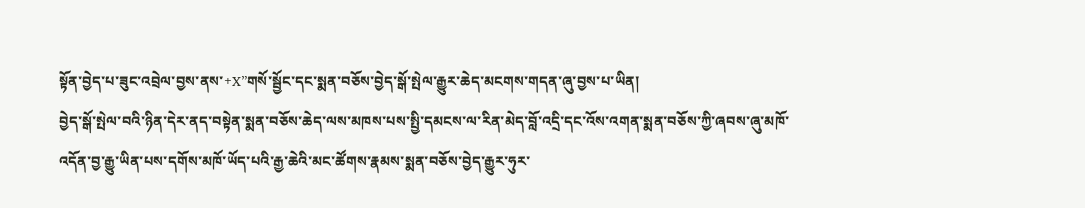སྟོན་བྱེད་པ་ཟུང་འབྲེལ་བྱས་ནས་+X”གསོ་སྦྱོང་དང་སྨན་བཅོས་བྱེད་སྒོ་སྤེལ་རྒྱུར་ཆེད་མངགས་གདན་ཞུ་བྱས་པ་ཡིན།
བྱེད་སྒོ་སྤེལ་བའི་ཉིན་དེར་ནད་བསྟེན་སྨན་བཅོས་ཆེད་ལས་མཁས་པས་སྤྱི་དམངས་ལ་རིན་མེད་བློ་འདྲི་དང་འོས་འགན་སྨན་བཅོས་ཀྱི་ཞབས་ཞུ་མཁོ་འདོན་བྱ་རྒྱུ་ཡིན་པས་དགོས་མཁོ་ཡོད་པའི་རྒྱ་ཆེའི་མང་ཚོགས་རྣམས་སྨན་བཅོས་བྱེད་རྒྱུར་ཧུར་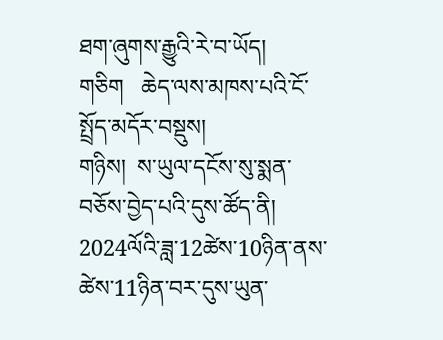ཐག་ཞུགས་རྒྱུའི་རེ་བ་ཡོད།
གཅིག   ཆེད་ལས་མཁས་པའི་ངོ་སྤྲོད་མདོར་བསྡུས།
གཉིས།  ས་ཡུལ་དངོས་སུ་སྨན་བཅོས་བྱེད་པའི་དུས་ཚོད་ནི།
2024ལོའི་ཟླ་12ཚེས་10ཉིན་ནས་ཚེས་11ཉིན་བར་དུས་ཡུན་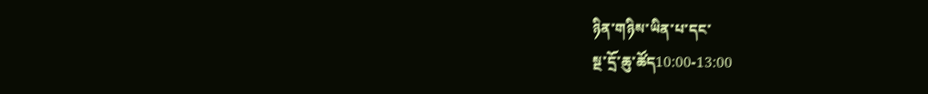ཉིན་གཉིས་ཡིན་པ་དང་
སྔ་དྲོ་ཆུ་ཚོད10:00-13:00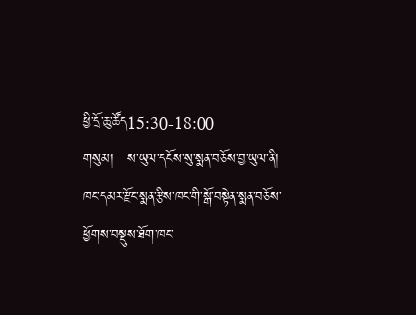ཕྱི་དྲོ་ཆུ་ཚོད15:30-18:00
གསུམ།   ས་ཡུལ་དངོས་སུ་སྨན་བཅོས་བྱ་ཡུལ་ནི།
ཁང་དམར་རྫོང་སྨན་རྩིས་ཁང་གི་སྒོ་བསྟེན་སྨན་བཅོས་ཕྱོགས་བསྡུས་ཐོག་ཁང་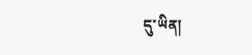དུ་ཡིན།